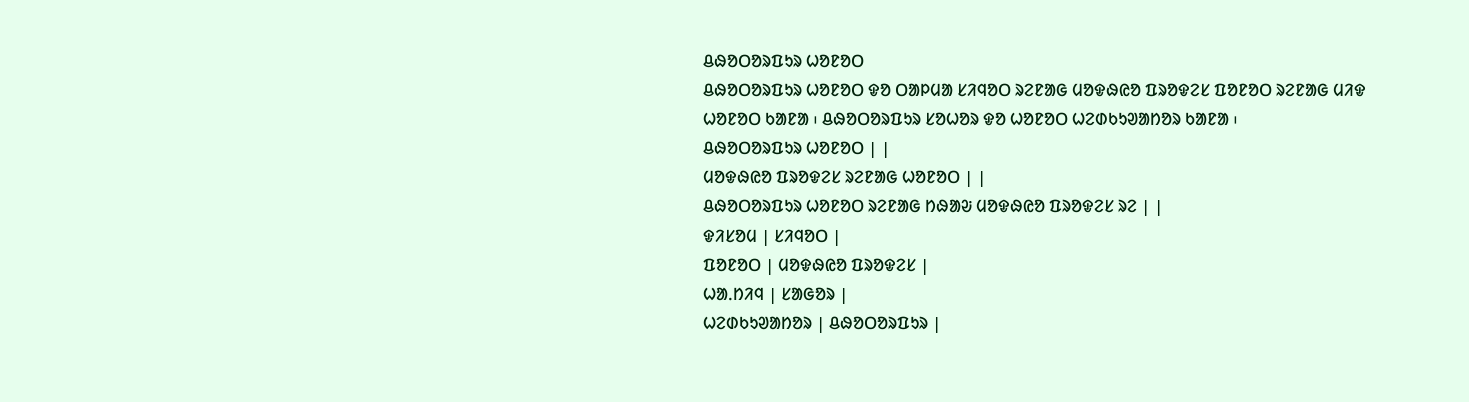ᱪᱷᱚᱛᱚᱨᱯᱩᱨ ᱦᱚᱱᱚᱛ
ᱪᱷᱚᱛᱚᱨᱯᱩᱨ ᱦᱚᱱᱚᱛ ᱫᱚ ᱛᱟᱞᱢᱟ ᱥᱤᱧᱚᱛ ᱨᱮᱱᱟᱜ ᱢᱚᱫᱷᱭᱚ ᱯᱨᱚᱫᱮᱥ ᱯᱚᱱᱚᱛ ᱨᱮᱱᱟᱜ ᱢᱤᱫ ᱦᱚᱱᱚᱛ ᱠᱟᱱᱟ ᱾ ᱪᱷᱚᱛᱚᱨᱯᱩᱨ ᱥᱚᱦᱚᱨ ᱫᱚ ᱦᱚᱱᱚᱛ ᱦᱮᱰᱠᱩᱣᱟᱴᱚᱨ ᱠᱟᱱᱟ ᱾
ᱪᱷᱚᱛᱚᱨᱯᱩᱨ ᱦᱚᱱᱚᱛ | |
ᱢᱚᱫᱷᱭᱚ ᱯᱨᱚᱫᱮᱥ ᱨᱮᱱᱟᱜ ᱦᱚᱱᱚᱛ | |
ᱪᱷᱚᱛᱚᱨᱯᱩᱨ ᱦᱚᱱᱚᱛ ᱨᱮᱱᱟᱜ ᱴᱷᱟᱶ ᱢᱚᱫᱷᱭᱚ ᱯᱨᱚᱫᱮᱥ ᱨᱮ | |
ᱫᱤᱥᱚᱢ | ᱥᱤᱧᱚᱛ |
ᱯᱚᱱᱚᱛ | ᱢᱚᱫᱷᱭᱚ ᱯᱨᱚᱫᱮᱥ |
ᱦᱟᱹᱴᱤᱧ | ᱥᱟᱜᱚᱨ |
ᱦᱮᱰᱠᱩᱣᱟᱴᱚᱨ | ᱪᱷᱚᱛᱚᱨᱯᱩᱨ |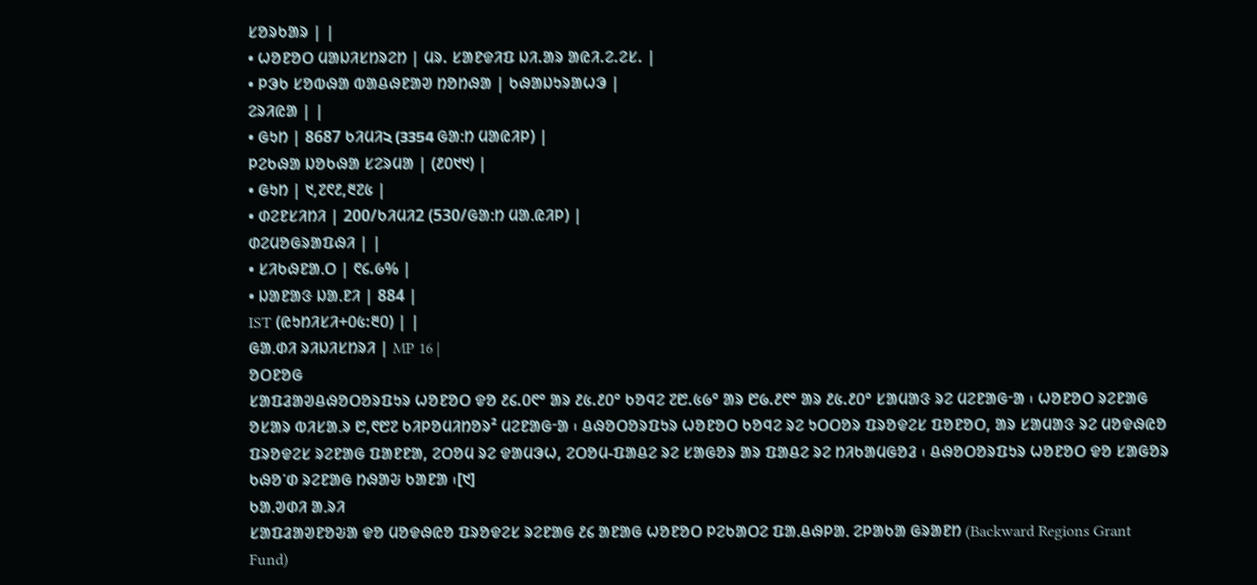ᱥᱚᱨᱠᱟᱨ | |
• ᱦᱚᱱᱚᱛ ᱢᱟᱡᱤᱥᱴᱨᱮᱴ | ᱢᱨ. ᱥᱟᱱᱫᱤᱯ ᱡᱤ.ᱟᱨ ᱟᱭᱤ.ᱮ.ᱮᱥ. |
• ᱞᱳᱠ ᱥᱚᱵᱷᱟ ᱵᱟᱪᱷᱱᱟᱣ ᱴᱚᱴᱷᱟ | ᱠᱷᱟᱡᱩᱨᱟᱦᱳ |
ᱮᱨᱤᱭᱟ | |
• ᱜᱩᱴ | 8687 ᱠᱤᱢᱤ২ (3354 ᱜᱟᱺᱴ ᱢᱟᱭᱤᱞ) |
ᱞᱮᱠᱷᱟ ᱡᱚᱠᱷᱟ ᱥᱮᱨᱢᱟ | (᱒᱐᱑᱑) |
• ᱜᱩᱴ | ᱑,᱗᱖᱒,᱓᱗᱕ |
• ᱰᱮᱱᱥᱤᱴᱤ | 200/ᱠᱤᱢᱤ2 (530/ᱜᱟᱺᱴ ᱢᱟᱹᱭᱤᱞ) |
ᱰᱮᱢᱚᱜᱨᱟᱯᱷᱤ | |
• ᱥᱤᱠᱷᱱᱟᱹᱛ | ᱖᱔.᱙% |
• ᱡᱟᱱᱟᱝ ᱡᱟᱹᱱᱤ | 884 |
IST (ᱭᱩᱴᱤᱥᱤ+᱐᱕:᱓᱐) | |
ᱜᱟᱹᱰᱤ ᱨᱤᱡᱤᱥᱴᱨᱤ | MP 16 |
ᱚᱛᱱᱚᱜ
ᱥᱟᱯᱲᱟᱣᱪᱷᱚᱛᱚᱨᱯᱩᱨ ᱦᱚᱱᱚᱛ ᱫᱚ ᱒᱔.᱐᱖° ᱟᱨ ᱒᱕.᱒᱐° ᱠᱚᱧᱮ ᱗᱘.᱕᱙° ᱟᱨ ᱘᱙.᱒᱖° ᱟᱨ ᱒᱕.᱒᱐° ᱥᱟᱢᱟᱝ ᱨᱮ ᱢᱮᱱᱟᱜᱼᱟ ᱾ ᱦᱚᱱᱚᱛ ᱨᱮᱱᱟᱜ ᱚᱥᱟᱨ ᱵᱤᱥᱟᱹᱨ ᱘,᱖᱘᱗ ᱠᱤᱞᱚᱢᱤᱴᱚᱨ² ᱢᱮᱱᱟᱜᱼᱟ ᱾ ᱪᱷᱚᱛᱚᱨᱯᱩᱨ ᱦᱚᱱᱚᱛ ᱠᱚᱧᱮ ᱨᱮ ᱩᱛᱛᱚᱨ ᱯᱨᱚᱫᱮᱥ ᱯᱚᱱᱚᱛ, ᱟᱨ ᱥᱟᱢᱟᱝ ᱨᱮ ᱢᱚᱫᱷᱭᱚ ᱯᱨᱚᱫᱮᱥ ᱨᱮᱱᱟᱜ ᱯᱟᱱᱱᱟ, ᱮᱛᱚᱢ ᱨᱮ ᱫᱟᱢᱳᱦ, ᱮᱛᱚᱢ-ᱯᱟᱪᱮ ᱨᱮ ᱥᱟᱜᱚᱨ ᱟᱨ ᱯᱟᱪᱮ ᱨᱮ ᱴᱤᱠᱟᱢᱜᱚᱲ ᱾ ᱪᱷᱚᱛᱚᱨᱯᱩᱨ ᱦᱚᱱᱚᱛ ᱫᱚ ᱥᱟᱜᱚᱨ ᱠᱷᱚᱸᱰ ᱨᱮᱱᱟᱜ ᱴᱷᱟᱶ ᱠᱟᱱᱟ ᱾[᱑]
ᱠᱟᱹᱣᱰᱤ ᱟᱹᱨᱤ
ᱥᱟᱯᱲᱟᱣᱱᱚᱶᱟ ᱫᱚ ᱢᱚᱫᱷᱭᱚ ᱯᱨᱚᱫᱮᱥ ᱨᱮᱱᱟᱜ ᱒᱔ ᱟᱱᱟᱜ ᱦᱚᱱᱚᱛ ᱞᱮᱠᱟᱛᱮ ᱯᱟᱹᱪᱷᱞᱟᱹ ᱮᱞᱟᱠᱟ ᱜᱨᱟᱱᱴ (Backward Regions Grant Fund)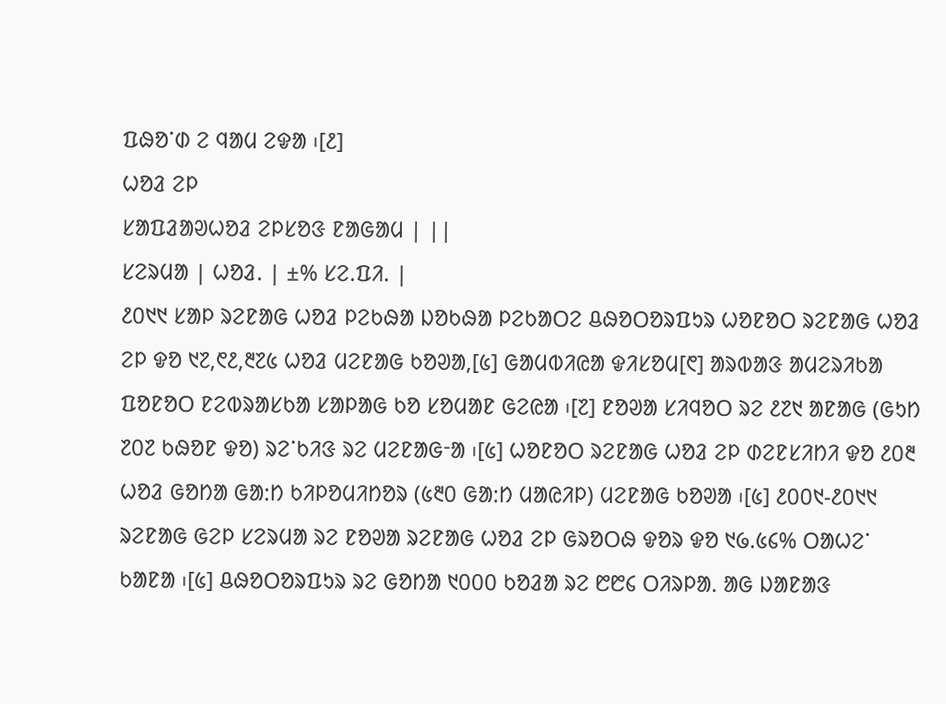ᱯᱷᱚᱸᱰ ᱮ ᱧᱟᱢ ᱮᱫᱟ ᱾[᱒]
ᱦᱚᱲ ᱮᱞ
ᱥᱟᱯᱲᱟᱣᱦᱚᱲ ᱮᱞᱥᱚᱝ ᱱᱟᱜᱟᱢ | ||
ᱥᱮᱨᱢᱟ | ᱦᱚᱲ. | ±% ᱥᱮ.ᱯᱤ. |
᱒᱐᱑᱑ ᱥᱟᱞ ᱨᱮᱱᱟᱜ ᱦᱚᱲ ᱞᱮᱠᱷᱟ ᱡᱚᱠᱷᱟ ᱞᱮᱠᱟᱛᱮ ᱪᱷᱚᱛᱚᱨᱯᱩᱨ ᱦᱚᱱᱚᱛ ᱨᱮᱱᱟᱜ ᱦᱚᱲ ᱮᱞ ᱫᱚ ᱑᱗,᱖᱒,᱓᱗᱕ ᱦᱚᱲ ᱢᱮᱱᱟᱜ ᱠᱚᱣᱟ,[᱕] ᱜᱟᱢᱵᱤᱭᱟ ᱫᱤᱥᱚᱢ[᱖] ᱟᱨᱵᱟᱝ ᱟᱢᱮᱨᱤᱠᱟ ᱯᱚᱱᱚᱛ ᱱᱮᱵᱨᱟᱥᱠᱟ ᱥᱟᱞᱟᱜ ᱠᱚ ᱥᱚᱢᱟᱱ ᱜᱮᱭᱟ ᱾[᱗] ᱱᱚᱣᱟ ᱥᱤᱧᱚᱛ ᱨᱮ ᱒᱗᱑ ᱟᱱᱟᱜ (ᱜᱩᱴ ᱗᱐᱗ ᱠᱷᱚᱱ ᱫᱚ) ᱨᱮᱸᱠᱤᱝ ᱨᱮ ᱢᱮᱱᱟᱜᱼᱟ ᱾[᱕] ᱦᱚᱱᱚᱛ ᱨᱮᱱᱟᱜ ᱦᱚᱲ ᱮᱞ ᱰᱮᱱᱥᱤᱴᱤ ᱫᱚ ᱒᱐᱓ ᱦᱚᱲ ᱜᱚᱴᱟ ᱜᱟᱺᱴ ᱠᱤᱞᱚᱢᱤᱴᱚᱨ (᱕᱓᱐ ᱜᱟᱺᱴ ᱢᱟᱭᱤᱞ) ᱢᱮᱱᱟᱜ ᱠᱚᱣᱟ ᱾[᱕] ᱒᱐᱐᱑-᱒᱐᱑᱑ ᱨᱮᱱᱟᱜ ᱜᱮᱞ ᱥᱮᱨᱢᱟ ᱨᱮ ᱱᱚᱣᱟ ᱨᱮᱱᱟᱜ ᱦᱚᱲ ᱮᱞ ᱜᱨᱚᱛᱷ ᱫᱚᱨ ᱫᱚ ᱑᱙.᱕᱔% ᱛᱟᱦᱮᱸ ᱠᱟᱱᱟ ᱾[᱕] ᱪᱷᱚᱛᱚᱨᱯᱩᱨ ᱨᱮ ᱜᱚᱴᱟ ᱑᱐᱐᱐ ᱠᱚᱲᱟ ᱨᱮ ᱘᱘᱔ ᱛᱤᱨᱞᱟᱹ ᱟᱜ ᱡᱟᱱᱟᱝ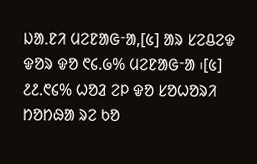ᱡᱟᱹᱱᱤ ᱢᱮᱱᱟᱜᱼᱟ,[᱕] ᱟᱨ ᱥᱮᱪᱮᱫ ᱫᱚᱨ ᱫᱚ ᱖᱔.᱙% ᱢᱮᱱᱟᱜᱼᱟ ᱾[᱕] ᱒᱒.᱖᱔% ᱦᱚᱲ ᱮᱞ ᱫᱚ ᱥᱚᱦᱚᱨᱤ ᱴᱚᱴᱷᱟ ᱨᱮ ᱠᱚ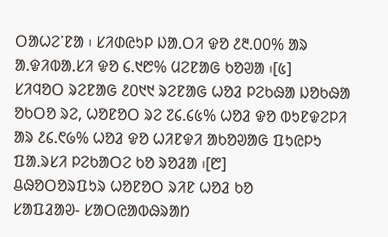ᱛᱟᱦᱮᱸᱱᱟ ᱾ ᱥᱤᱰᱭᱩᱞ ᱡᱟᱹᱛᱤ ᱫᱚ ᱒᱓.᱐᱐% ᱟᱨ ᱟᱹᱫᱤᱵᱟᱹᱥᱤ ᱫᱚ ᱔.᱑᱘% ᱢᱮᱱᱟᱜ ᱠᱚᱣᱟ ᱾[᱕]
ᱥᱤᱧᱚᱛ ᱨᱮᱱᱟᱜ ᱒᱐᱑᱑ ᱨᱮᱱᱟᱜ ᱦᱚᱲ ᱞᱮᱠᱷᱟ ᱡᱚᱠᱷᱟ ᱚᱠᱛᱚ ᱨᱮ, ᱦᱚᱱᱚᱛ ᱨᱮ ᱗᱔.᱔᱕% ᱦᱚᱲ ᱫᱚ ᱵᱩᱱᱫᱮᱞᱤ ᱟᱨ ᱒᱔.᱖᱙% ᱦᱚᱲ ᱫᱚ ᱦᱤᱱᱫᱤ ᱟᱠᱚᱣᱟᱜ ᱯᱩᱭᱞᱩ ᱯᱟᱹᱨᱥᱤ ᱞᱮᱠᱟᱛᱮ ᱠᱚ ᱨᱚᱲᱟ ᱾[᱘]
ᱪᱷᱚᱛᱚᱨᱯᱩᱨ ᱦᱚᱱᱚᱛ ᱨᱤᱱ ᱦᱚᱲ ᱠᱚ
ᱥᱟᱯᱲᱟᱣ- ᱥᱟᱛᱭᱟᱵᱷᱨᱟᱴ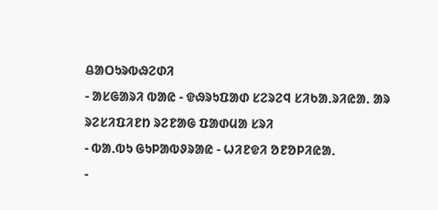ᱪᱟᱛᱩᱨᱵᱷᱮᱰᱤ
- ᱟᱥᱜᱟᱨᱤ ᱵᱟᱭ - ᱫᱷᱨᱩᱯᱟᱰ ᱥᱮᱨᱮᱧ ᱥᱤᱠᱟᱹᱨᱤᱭᱟᱹ ᱟᱨ ᱨᱮᱥᱤᱯᱤᱱᱴ ᱨᱮᱱᱟᱜ ᱯᱟᱰᱢᱟ ᱥᱨᱤ
- ᱵᱟᱹᱵᱩ ᱜᱩᱞᱟᱵᱽᱨᱟᱭ - ᱦᱤᱱᱫᱤ ᱚᱱᱚᱞᱤᱭᱟᱹ
-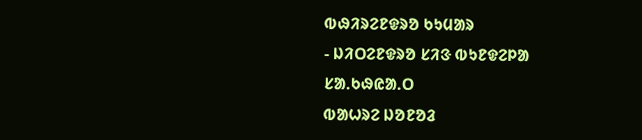ᱵᱷᱤᱨᱮᱱᱫᱨᱚ ᱠᱩᱢᱟᱨ
- ᱡᱤᱛᱮᱱᱫᱨᱚ ᱥᱤᱝ ᱵᱩᱱᱫᱮᱞᱟ
ᱥᱟᱹᱠᱷᱭᱟᱹᱛ
ᱵᱟᱦᱨᱮ ᱡᱚᱱᱚᱲ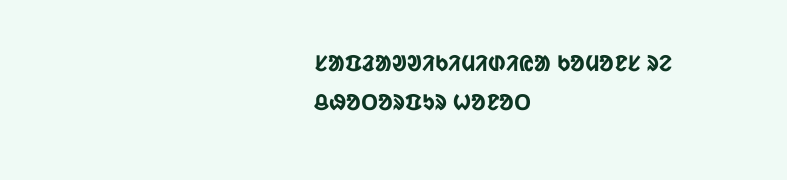ᱥᱟᱯᱲᱟᱣᱣᱤᱠᱤᱢᱤᱰᱤᱭᱟ ᱠᱚᱢᱚᱱᱥ ᱨᱮ ᱪᱷᱚᱛᱚᱨᱯᱩᱨ ᱦᱚᱱᱚᱛ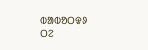ᱵᱟᱵᱚᱛᱫᱽ ᱛᱮ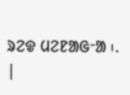ᱨᱮᱫ ᱢᱮᱱᱟᱜᱼᱟ ᱾. |